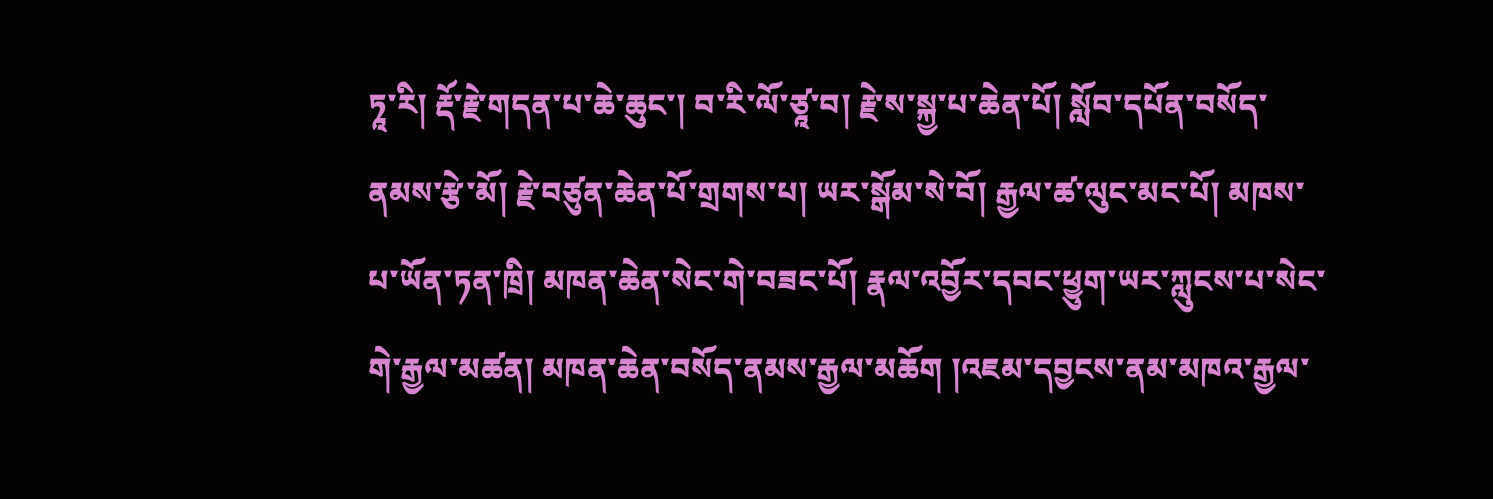ཏཱ་རི། རྡོ་རྗེ་གདན་པ་ཆེ་ཆུང་། བ་རི་ལོ་ཙཱ་བ། རྗེ་ས་སྐྱ་པ་ཆེན་པོ། སློབ་དཔོན་བསོད་ནམས་རྩེ་མོ། རྗེ་བཙུན་ཆེན་པོ་གྲགས་པ། ཡར་སྒོམ་སེ་བོ། རྒྱལ་ཚ་ལུང་མང་པོ། མཁས་པ་ཡོན་ཏན་ཁྲི། མཁན་ཆེན་སེང་གེ་བཟང་པོ། རྣལ་འབྱོར་དབང་ཕྱུག་ཡར་ཀླུངས་པ་སེང་གེ་རྒྱལ་མཚན། མཁན་ཆེན་བསོད་ནམས་རྒྱལ་མཆོག །འཇམ་དབྱངས་ནམ་མཁའ་རྒྱལ་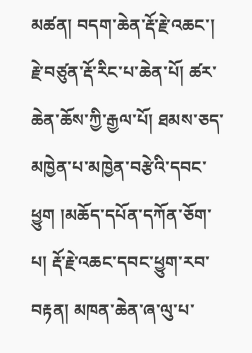མཚན། བདག་ཆེན་རྡོ་རྗེ་འཆང་། རྗེ་བཙུན་རྡོ་རིང་པ་ཆེན་པོ། ཚར་ཆེན་ཆོས་ཀྱི་རྒྱལ་པོ། ཐམས་ཅད་མཁྱེན་པ་མཁྱེན་བརྩེའི་དབང་ཕྱུག །མཆོད་དཔོན་དཀོན་ཅོག་པ། རྡོ་རྗེ་འཆང་དབང་ཕྱུག་རབ་བརྟན། མཁན་ཆེན་ཞ་ལུ་པ་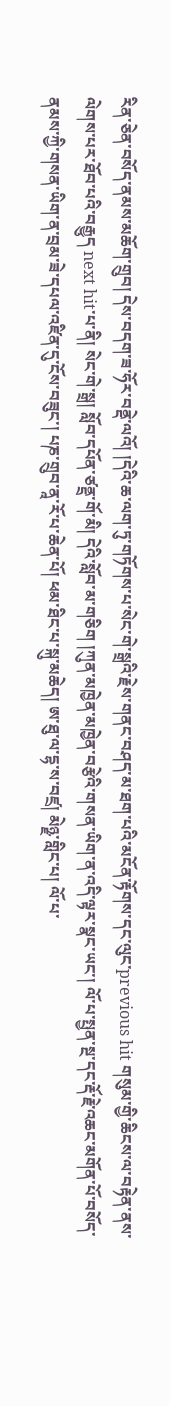རིན་ཅེན་བསོད་ནམས་མཆོག་གྲུབ། དེས་བདག་ཟ་ཧོར་བནྡེ་ལའོ། །དེའི་ཆ་ལག་ཏུ་གཏོགས་པ་སེང་གེ་སྒྲའི་རྗེས་གནང་བཤད་མ་ཐག་པའི་མངོན་རྟོགས་དང་ལུང་previous hit གསུམ་གྱི་ཆིངས་ལ་བརྟེན་ནས་ལེགས་པར་ཐོབ་པའི་བརྒྱུད next hit་པ་ནི། སེང་གེ་སྒྲ། སློབ་དཔོན་ཙནྡྲ་གོ་མི། དེའི་སློབ་མ་གཅིག །ཀུན་མཁྱེན་མཁྱེན་བརྩེའི་གསན་ཡིག་ན་འདི་ལྟར་སྣང་ཡང་། ལོ་པ་སྤྱན་སྔ་དང་རྡོ་རྗེ་འཆང་མགོན་པོ་བསོད་ནམས་ཀྱི་གསན་ཡིག་ན་བྲམ་ཟེ་དཔལ་འཛིན་དུ་ངོས་བཟུང་། པཎ་གྲུབ་ནཱ་རོ་པ་ཆེན་པོ། ཕམ་ཐིང་པ་སྐུ་མཆེད། ཨ་ཐུ་ལ་དྷ་ས་བཛྲ། མེཉྫ་གླིང་པ། ལོ་པ་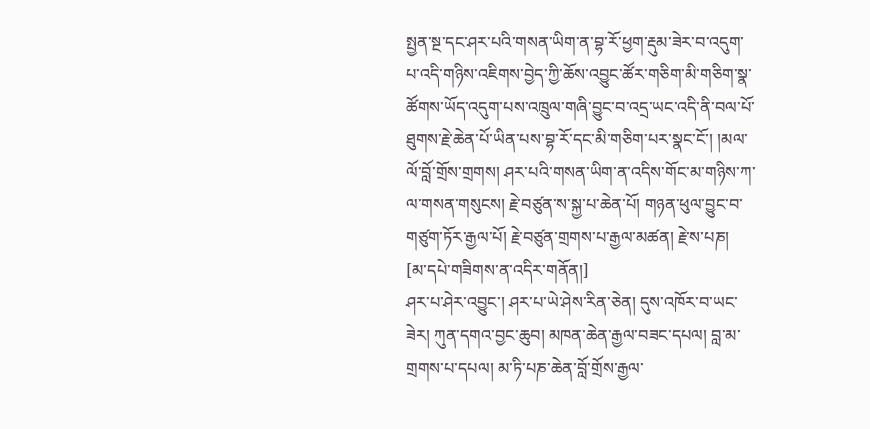སྤྱན་སྔ་དང་ཤར་པའི་གསན་ཡིག་ན་བྷ་རོ་ཕྱག་རྡུམ་ཟེར་བ་འདུག་པ་འདི་གཉིས་འཇིགས་བྱེད་ཀྱི་ཆོས་འབྱུང་ཚོར་གཅིག་མི་གཅིག་སྣ་ཚོགས་ཡོད་འདུག་པས་འཁྲུལ་གཞི་བྱུང་བ་འདྲ་ཡང་འདི་ནི་བལ་པོ་ཐུགས་རྗེ་ཆེན་པོ་ཡིན་པས་བྷ་རོ་དང་མི་གཅིག་པར་སྣང་ངོ་། །མལ་ལོ་བློ་གྲོས་གྲགས། ཤར་པའི་གསན་ཡིག་ན་འདིས་གོང་མ་གཉིས་ཀ་ལ་གསན་གསུངས། རྗེ་བཙུན་ས་སྐྱ་པ་ཆེན་པོ། གཉན་ཕུལ་བྱུང་བ་གཙུག་ཏོར་རྒྱལ་པོ། རྗེ་བཙུན་གྲགས་པ་རྒྱལ་མཚན། རྗེ་ས་པཎ།
[མ་དཔེ་གཟིགས་ན་འདིར་གནོན།]
ཤར་པ་ཤེར་འབྱུང་། ཤར་པ་ཡེ་ཤེས་རིན་ཅེན། དུས་འཁོར་བ་ཡང་ཟེར། ཀུན་དགའ་བྱང་ཆུབ། མཁན་ཆེན་རྒྱལ་བཟང་དཔལ། བླ་མ་གྲགས་པ་དཔལ། མ་ཏི་པཎ་ཆེན་བློ་གྲོས་རྒྱལ་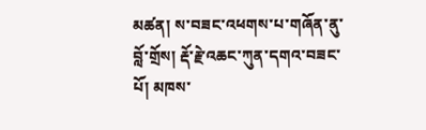མཚན། ས་བཟང་འཕགས་པ་གཞོན་ནུ་བློ་གྲོས། རྡོ་རྗེ་འཆང་ཀུན་དགའ་བཟང་པོ། མཁས་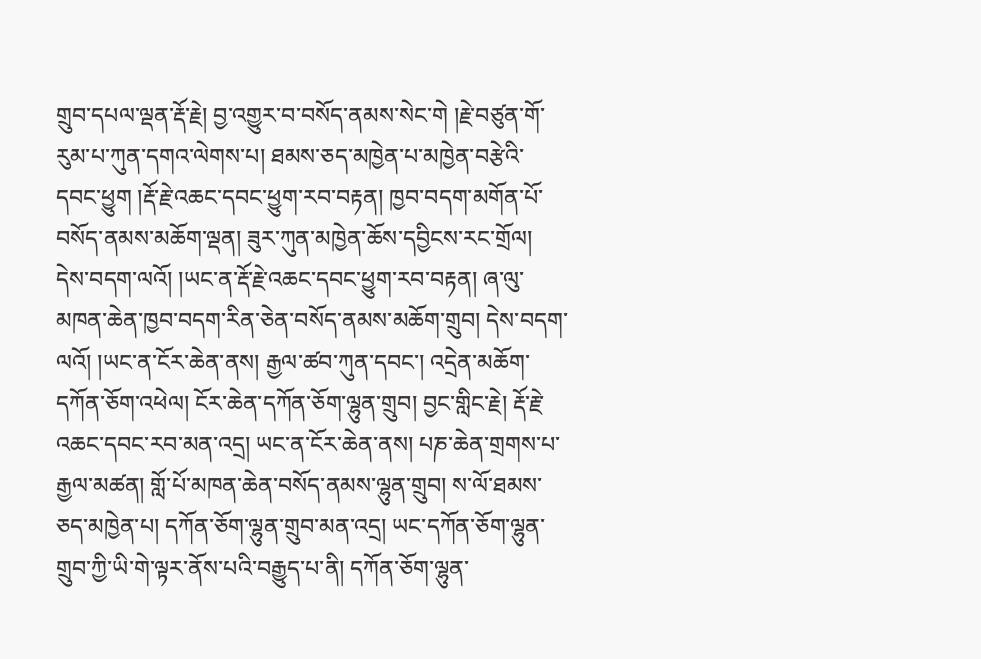གྲུབ་དཔལ་ལྡན་རྡོ་རྗེ། བྱ་འགྱུར་བ་བསོད་ནམས་སེང་གེ །རྗེ་བཙུན་གོ་རུམ་པ་ཀུན་དགའ་ལེགས་པ། ཐམས་ཅད་མཁྱེན་པ་མཁྱེན་བརྩེའི་དབང་ཕྱུག །རྡོ་རྗེ་འཆང་དབང་ཕྱུག་རབ་བརྟན། ཁྱབ་བདག་མགོན་པོ་བསོད་ནམས་མཆོག་ལྡན། ཟུར་ཀུན་མཁྱེན་ཆོས་དབྱིངས་རང་གྲོལ། དེས་བདག་ལའོ། །ཡང་ན་རྡོ་རྗེ་འཆང་དབང་ཕྱུག་རབ་བརྟན། ཞ་ལུ་མཁན་ཆེན་ཁྱབ་བདག་རིན་ཅེན་བསོད་ནམས་མཆོག་གྲུབ། དེས་བདག་ལའོ། །ཡང་ན་ངོར་ཆེན་ནས། རྒྱལ་ཚབ་ཀུན་དབང་། འདྲེན་མཆོག་དཀོན་ཅོག་འཕེལ། ངོར་ཆེན་དཀོན་ཅོག་ལྷུན་གྲུབ། བྱང་གླིང་རྗེ། རྡོ་རྗེ་འཆང་དབང་རབ་མན་འདྲ། ཡང་ན་ངོར་ཆེན་ནས། པཎ་ཆེན་གྲགས་པ་རྒྱལ་མཚན། གློ་པོ་མཁན་ཆེན་བསོད་ནམས་ལྷུན་གྲུབ། ས་ལོ་ཐམས་ཅད་མཁྱེན་པ། དཀོན་ཅོག་ལྷུན་གྲུབ་མན་འདྲ། ཡང་དཀོན་ཅོག་ལྷུན་གྲུབ་ཀྱི་ཡི་གེ་ལྟར་ནོས་པའི་བརྒྱུད་པ་ནི། དཀོན་ཅོག་ལྷུན་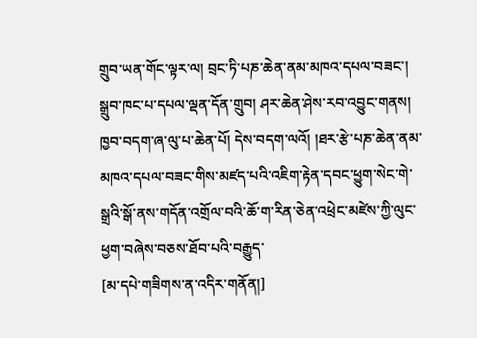གྲུབ་ཡན་གོང་ལྟར་ལ། བྲང་ཏི་པཎ་ཆེན་ནམ་མཁའ་དཔལ་བཟང་། སྒྲུབ་ཁང་པ་དཔལ་ལྡན་དོན་གྲུབ། ཤར་ཆེན་ཤེས་རབ་འབྱུང་གནས། ཁྱབ་བདག་ཞ་ལུ་པ་ཆེན་པོ། དེས་བདག་ལའོ། །ཐར་རྩེ་པཎ་ཆེན་ནམ་མཁའ་དཔལ་བཟང་གིས་མཛད་པའི་འཇིག་རྟེན་དབང་ཕྱུག་སེང་གེ་སྒྲའི་སྒོ་ནས་གདོན་འགྲོལ་བའི་ཆོ་ག་རིན་ཅེན་འཕྲེང་མཛེས་ཀྱི་ལུང་ཕྱག་བཞེས་བཅས་ཐོབ་པའི་བརྒྱུད་
[མ་དཔེ་གཟིགས་ན་འདིར་གནོན།]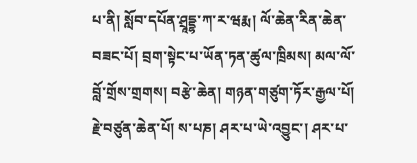པ་ནི། སློབ་དཔོན་ཤྲཱདྡྷ་ཀ་ར་ཝརྨ། ལོ་ཆེན་རིན་ཆེན་བཟང་པོ། བྲག་སྟེང་པ་ཡོན་ཏན་ཚུལ་ཁྲིམས། མལ་ལོ་བློ་གྲོས་གྲགས། བརྩེ་ཆེན། གཉན་གཙུག་ཏོར་རྒྱལ་པོ། རྗེ་བཙུན་ཆེན་པོ། ས་པཎ། ཤར་པ་ཡེ་འབྱུང་། ཤར་པ་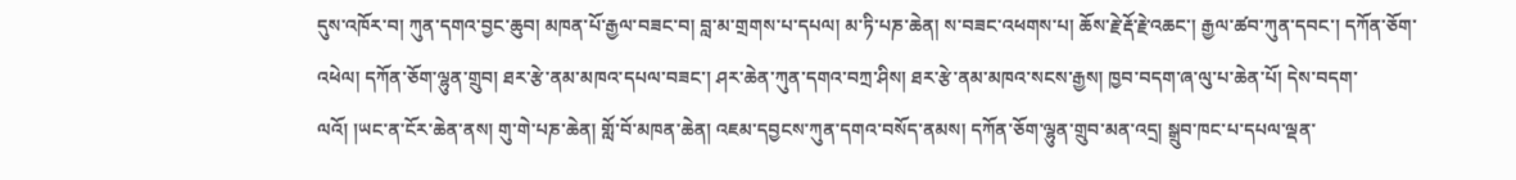དུས་འཁོར་བ། ཀུན་དགའ་བྱང་ཆུབ། མཁན་པོ་རྒྱལ་བཟང་བ། བླ་མ་གྲགས་པ་དཔལ། མ་ཏི་པཎ་ཆེན། ས་བཟང་འཕགས་པ། ཆོས་རྗེ་རྡོ་རྗེ་འཆང་། རྒྱལ་ཚབ་ཀུན་དབང་། དཀོན་ཅོག་འཕེལ། དཀོན་ཅོག་ལྷུན་གྲུབ། ཐར་རྩེ་ནམ་མཁའ་དཔལ་བཟང་། ཤར་ཆེན་ཀུན་དགའ་བཀྲ་ཤིས། ཐར་རྩེ་ནམ་མཁའ་སངས་རྒྱས། ཁྱབ་བདག་ཞ་ལུ་པ་ཆེན་པོ། དེས་བདག་ལའོ། །ཡང་ན་ངོར་ཆེན་ནས། གུ་གེ་པཎ་ཆེན། གློ་བོ་མཁན་ཆེན། འཇམ་དབྱངས་ཀུན་དགའ་བསོད་ནམས། དཀོན་ཅོག་ལྷུན་གྲུབ་མན་འདྲ། སྒྲུབ་ཁང་པ་དཔལ་ལྡན་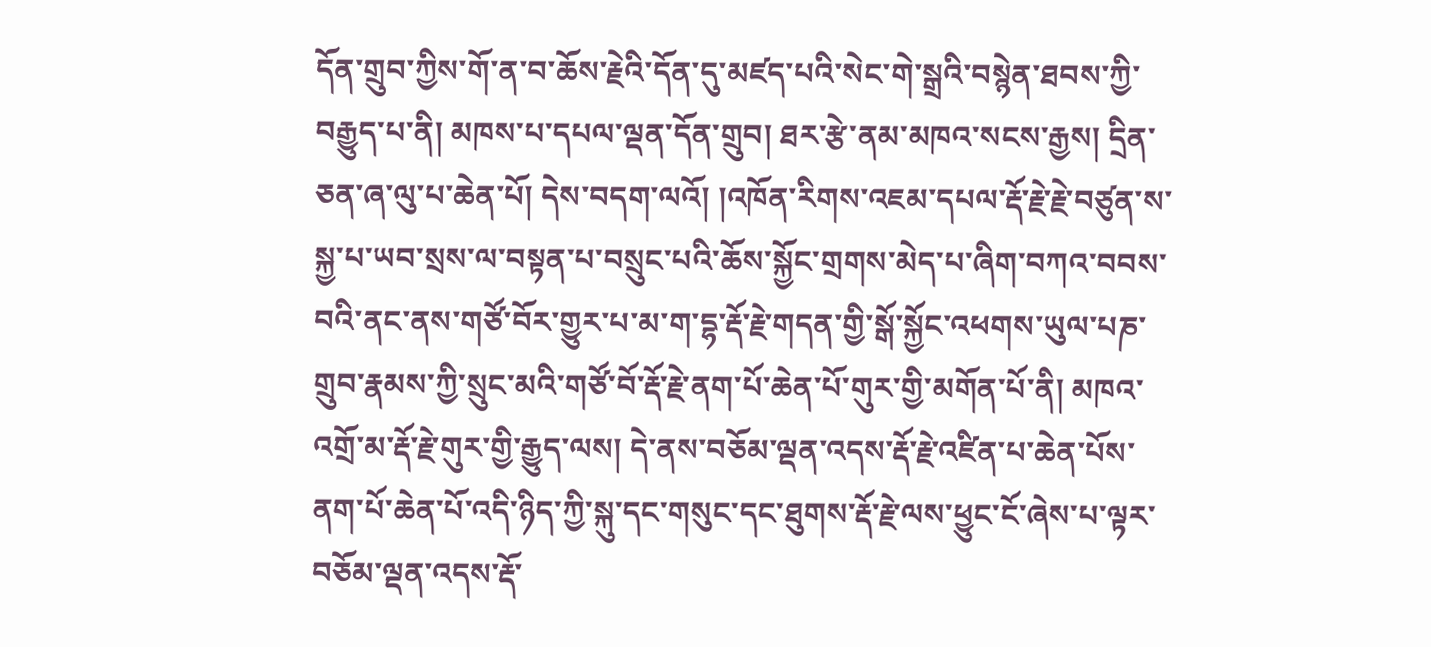དོན་གྲུབ་ཀྱིས་གོ་ན་བ་ཆོས་རྗེའི་དོན་དུ་མཛད་པའི་སེང་གེ་སྒྲའི་བསྙེན་ཐབས་ཀྱི་བརྒྱུད་པ་ནི། མཁས་པ་དཔལ་ལྡན་དོན་གྲུབ། ཐར་རྩེ་ནམ་མཁའ་སངས་རྒྱས། དྲིན་ཅན་ཞ་ལུ་པ་ཆེན་པོ། དེས་བདག་ལའོ། །འཁོན་རིགས་འཇམ་དཔལ་རྡོ་རྗེ་རྗེ་བཙུན་ས་སྐྱ་པ་ཡབ་སྲས་ལ་བསྟན་པ་བསྲུང་པའི་ཆོས་སྐྱོང་གྲགས་མེད་པ་ཞིག་བཀའ་བབས་བའི་ནང་ནས་གཙོ་བོར་གྱུར་པ་མ་ག་དྷ་རྡོ་རྗེ་གདན་གྱི་སྒོ་སྐྱོང་འཕགས་ཡུལ་པཎ་གྲུབ་རྣམས་ཀྱི་སྲུང་མའི་གཙོ་བོ་རྡོ་རྗེ་ནག་པོ་ཆེན་པོ་གུར་གྱི་མགོན་པོ་ནི། མཁའ་འགྲོ་མ་རྡོ་རྗེ་གུར་གྱི་རྒྱུད་ལས། དེ་ནས་བཅོམ་ལྡན་འདས་རྡོ་རྗེ་འཛིན་པ་ཆེན་པོས་ནག་པོ་ཆེན་པོ་འདི་ཉིད་ཀྱི་སྐུ་དང་གསུང་དང་ཐུགས་རྡོ་རྗེ་ལས་ཕྱུང་ངོ་ཞེས་པ་ལྟར་བཅོམ་ལྡན་འདས་རྡོ་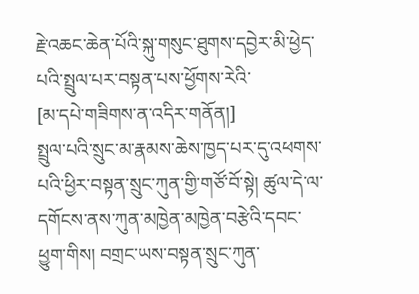རྗེ་འཆང་ཆེན་པོའི་སྐུ་གསུང་ཐུགས་དབྱེར་མི་ཕྱེད་པའི་སྤྲུལ་པར་བསྟན་པས་ཕྱོགས་རེའི་
[མ་དཔེ་གཟིགས་ན་འདིར་གནོན།]
སྤྲུལ་པའི་སྲུང་མ་རྣམས་ཆེས་ཁྱད་པར་དུ་འཕགས་པའི་ཕྱིར་བསྟན་སྲུང་ཀུན་གྱི་གཙོ་བོ་སྟེ། ཚུལ་དེ་ལ་དགོངས་ནས་ཀུན་མཁྱེན་མཁྱེན་བརྩེའི་དབང་ཕྱུག་གིས། བགྲང་ཡས་བསྟན་སྲུང་ཀུན་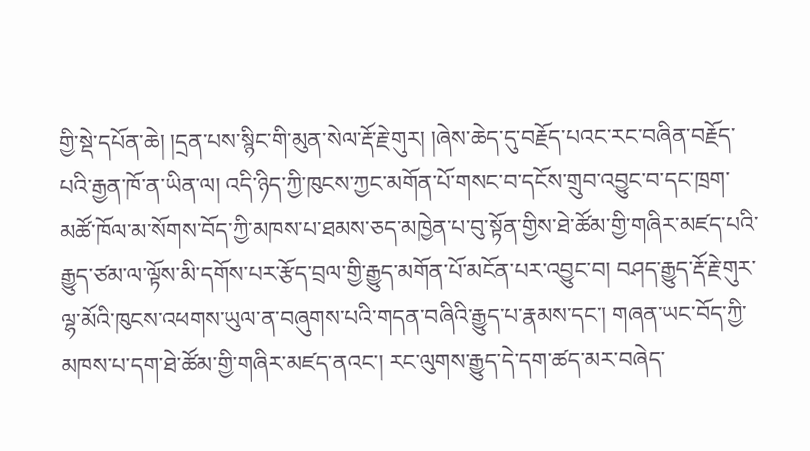གྱི་སྡེ་དཔོན་ཆེ། །དྲན་པས་སྙིང་གི་མུན་སེལ་རྡོ་རྗེ་གུར། །ཞེས་ཆེད་དུ་བརྗོད་པའང་རང་བཞིན་བརྗོད་པའི་རྒྱན་ཁོ་ན་ཡིན་ལ། འདི་ཉིད་ཀྱི་ཁུངས་ཀྱང་མགོན་པོ་གསང་བ་དངོས་གྲུབ་འབྱུང་བ་དང་ཁྲག་མཚོ་ཁོལ་མ་སོགས་བོད་ཀྱི་མཁས་པ་ཐམས་ཅད་མཁྱེན་པ་བུ་སྟོན་གྱིས་ཐེ་ཚོམ་གྱི་གཞིར་མཛད་པའི་རྒྱུད་ཙམ་ལ་ལྟོས་མི་དགོས་པར་རྩོད་བྲལ་གྱི་རྒྱུད་མགོན་པོ་མངོན་པར་འབྱུང་བ། བཤད་རྒྱུད་རྡོ་རྗེ་གུར་ལྷ་མོའི་ཁུངས་འཕགས་ཡུལ་ན་བཞུགས་པའི་གདན་བཞིའི་རྒྱུད་པ་རྣམས་དང་། གཞན་ཡང་བོད་ཀྱི་མཁས་པ་དག་ཐེ་ཚོམ་གྱི་གཞིར་མཛད་ནའང་། རང་ལུགས་རྒྱུད་དེ་དག་ཚད་མར་བཞེད་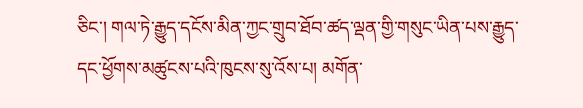ཅིང་། གལ་ཏེ་རྒྱུད་དངོས་མིན་ཀྱང་གྲུབ་ཐོབ་ཚད་ལྡན་གྱི་གསུང་ཡིན་པས་རྒྱུད་དང་ཕྱོགས་མཚུངས་པའི་ཁུངས་སུ་འོས་པ། མགོན་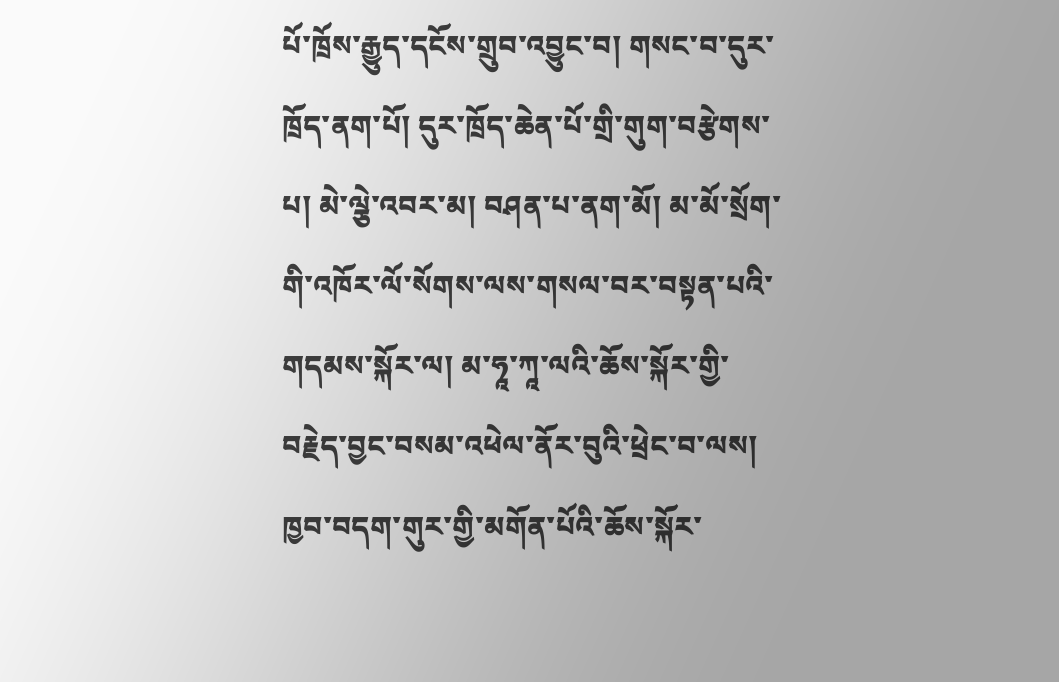པོ་ཁྲོས་རྒྱུད་དངོས་གྲུབ་འབྱུང་བ། གསང་བ་དུར་ཁྲོད་ནག་པོ། དུར་ཁྲོད་ཆེན་པོ་གྲི་གུག་བརྩེགས་པ། མེ་ལྕེ་འབར་མ། བཤན་པ་ནག་མོ། མ་མོ་སྲོག་གི་འཁོར་ལོ་སོགས་ལས་གསལ་བར་བསྟན་པའི་གདམས་སྐོར་ལ། མ་ཧཱ་ཀཱ་ལའི་ཆོས་སྐོར་གྱི་བརྗེད་བྱང་བསམ་འཕེལ་ནོར་བུའི་ཕྲེང་བ་ལས། ཁྱབ་བདག་གུར་གྱི་མགོན་པོའི་ཆོས་སྐོར་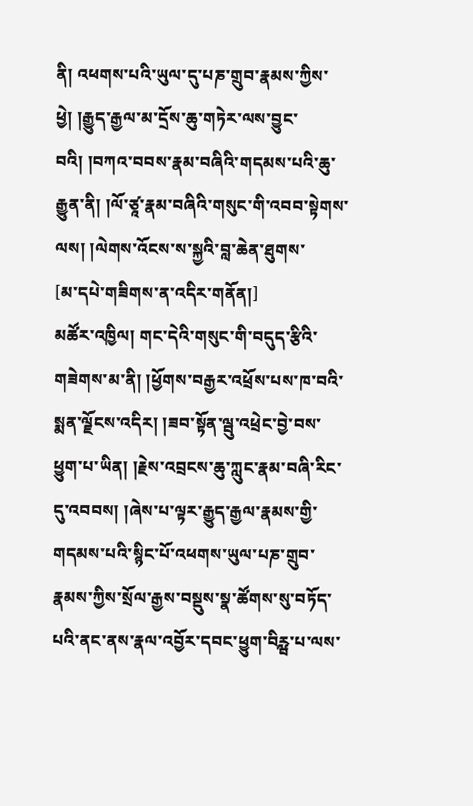ནི། འཕགས་པའི་ཡུལ་དུ་པཎ་གྲུབ་རྣམས་ཀྱིས་ཕྱེ། །རྒྱུད་རྒྱལ་མ་དྲོས་ཆུ་གཏེར་ལས་བྱུང་བའི། །བཀའ་བབས་རྣམ་བཞིའི་གདམས་པའི་ཆུ་རྒྱུན་ནི། །ལོ་ཙཱ་རྣམ་བཞིའི་གསུང་གི་འབབ་སྟེགས་ལས། །ལེགས་འོངས་ས་སྐྱའི་བླ་ཆེན་ཐུགས་
[མ་དཔེ་གཟིགས་ན་འདིར་གནོན།]
མཚོར་འཁྱིལ། གང་དེའི་གསུང་གི་བདུད་རྩིའི་གཟེགས་མ་ནི། །ཕྱོགས་བརྒྱར་འཕྲོས་པས་ཁ་བའི་སྨན་ལྗོངས་འདིར། །ཟབ་སྟོན་ལྦུ་འཕྲེང་བྱེ་བས་ཕྱུག་པ་ཡིན། །རྗེས་འབྲངས་ཆུ་ཀླུང་རྣམ་བཞི་རིང་དུ་འབབས། །ཞེས་པ་ལྟར་རྒྱུད་རྒྱལ་རྣམས་གྱི་གདམས་པའི་སྙིང་པོ་འཕགས་ཡུལ་པཎ་གྲུབ་རྣམས་ཀྱིས་སྲོལ་རྒྱས་བསྡུས་སྣ་ཚོགས་སུ་བཏོད་པའི་ནང་ནས་རྣལ་འབྱོར་དབང་ཕྱུག་བིཪྺ་པ་ལས་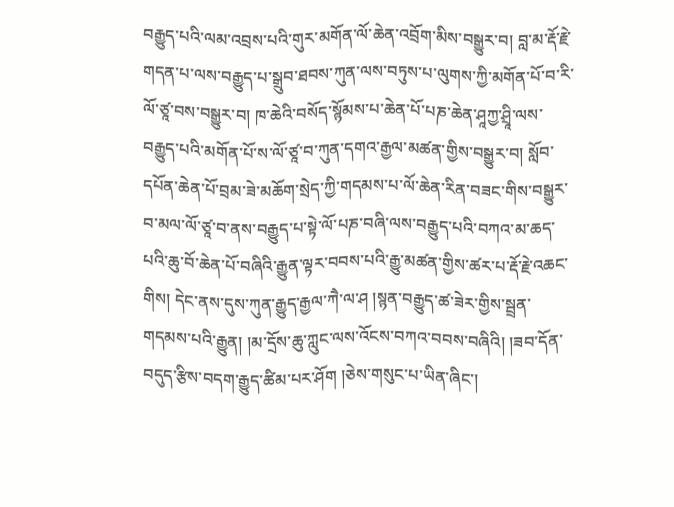བརྒྱུད་པའི་ལམ་འབྲས་པའི་གུར་མགོན་ལོ་ཆེན་འབྲོག་མིས་བསྒྱུར་བ། བླ་མ་རྡོ་རྗེ་གདན་པ་ལས་བརྒྱུད་པ་སྒྲུབ་ཐབས་ཀུན་ལས་བཏུས་པ་ལུགས་ཀྱི་མགོན་པོ་བ་རི་ལོ་ཙཱ་བས་བསྒྱུར་བ། ཁ་ཆེའི་བསོད་སྙོམས་པ་ཆེན་པོ་པཎ་ཆེན་ཤཱཀྱ་ཤྲཱི་ལས་བརྒྱུད་པའི་མགོན་པོ་ས་ལོ་ཙཱ་བ་ཀུན་དགའ་རྒྱལ་མཚན་གྱིས་བསྒྱུར་བ། སློབ་དཔོན་ཆེན་པོ་བྲམ་ཟེ་མཆོག་སྲེད་ཀྱི་གདམས་པ་ལོ་ཆེན་རིན་བཟང་གིས་བསྒྱུར་བ་མལ་ལོ་ཙཱ་བ་ནས་བརྒྱུད་པ་སྟེ་ལོ་པཎ་བཞི་ལས་བརྒྱུད་པའི་བཀའ་མ་ཆད་པའི་ཆུ་བོ་ཆེན་པོ་བཞིའི་རྒྱུན་ལྟར་བབས་པའི་རྒྱུ་མཚན་གྱིས་ཚར་པ་རྡོ་རྗེ་འཆང་གིས། དེང་ནས་དུས་ཀུན་རྒྱུད་རྒྱལ་ཀཻ་ལ་ཤ །སྙན་བརྒྱུད་ཚ་ཟེར་གྱིས་སྦྲན་གདམས་པའི་རྒྱུན། །མ་དྲོས་ཆུ་ཀླུང་ལས་འོངས་བཀའ་བབས་བཞིའི། །ཟབ་དོན་བདུད་རྩིས་བདག་རྒྱུད་ཚིམ་པར་ཤོག །ཅེས་གསུང་པ་ཡིན་ཞིང་།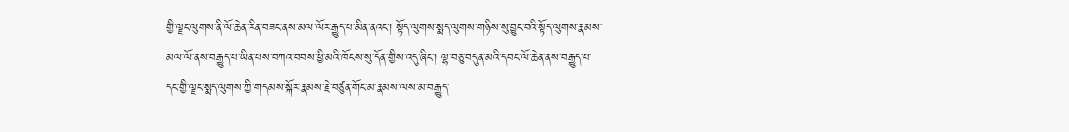གྱི་ལྗང་ལུགས་ནི་ལོ་ཆེན་རིན་བཟང་ནས་མལ་ལོར་རྒྱུད་པ་མིན་ནའང་། སྟོད་ལུགས་སྨད་ལུགས་གཉིས་སུ་བྱུང་བའི་སྟོད་ལུགས་རྣམས་མལ་ལོ་ནས་བརྒྱུད་པ་ཡིན་པས་བཀའ་བབས་ཕྱི་མའི་ཁོངས་སུ་དོན་གྱིས་འདུ་ཞིང་། ལྷ་བཅུ་བདུན་མའི་དབང་ལོ་ཆེན་ནས་བརྒྱུད་པ་དང་གྱི་ལྗང་སྨད་ལུགས་ཀྱི་གདམས་སྐོར་རྣམས་རྗེ་བཙུན་གོང་མ་རྣམས་ལས་མ་བརྒྱུད་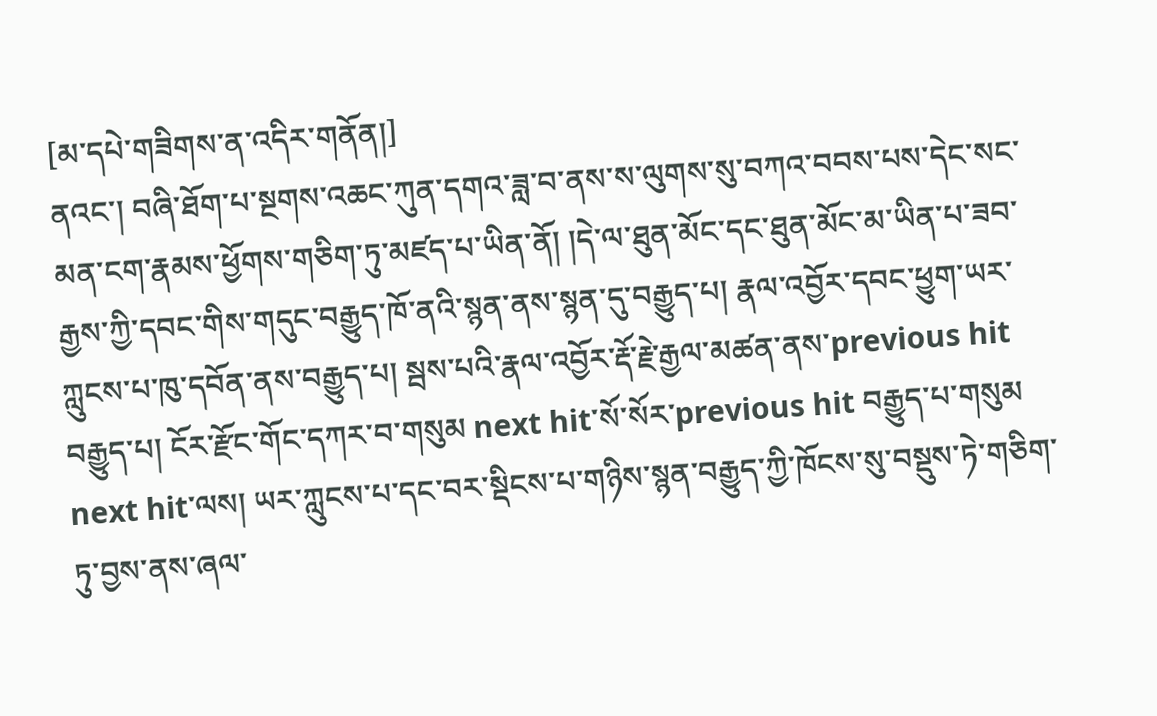[མ་དཔེ་གཟིགས་ན་འདིར་གནོན།]
ནའང་། བཞི་ཐོག་པ་སྔགས་འཆང་ཀུན་དགའ་ཟླ་བ་ནས་ས་ལུགས་སུ་བཀའ་བབས་པས་དེང་སང་མན་ངག་རྣམས་ཕྱོགས་གཅིག་ཏུ་མཛད་པ་ཡིན་ནོ། །དེ་ལ་ཐུན་མོང་དང་ཐུན་མོང་མ་ཡིན་པ་ཟབ་རྒྱས་ཀྱི་དབང་གིས་གདུང་བརྒྱུད་ཁོ་ནའི་སྙན་ནས་སྙན་དུ་བརྒྱུད་པ། རྣལ་འབྱོར་དབང་ཕྱུག་ཡར་ཀླུངས་པ་ཁུ་དབོན་ནས་བརྒྱུད་པ། སྦས་པའི་རྣལ་འབྱོར་རྡོ་རྗེ་རྒྱལ་མཚན་ནས་previous hit བརྒྱུད་པ། ངོར་རྫོང་གོང་དཀར་བ་གསུམ next hit་སོ་སོར་previous hit བརྒྱུད་པ་གསུམ next hit་ལས། ཡར་ཀླུངས་པ་དང་བར་སྡིངས་པ་གཉིས་སྙན་བརྒྱུད་ཀྱི་ཁོངས་སུ་བསྡུས་ཏེ་གཅིག་ཏུ་བྱས་ནས་ཞལ་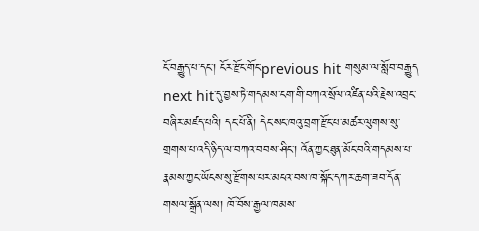ངོ་བརྒྱུད་པ་དང་། ངོར་རྫོང་གོང་previous hit གསུམ་ལ་སློབ་བརྒྱུད next hit་དུ་བྱས་ཏེ་གདམས་ངག་གི་བཀའ་སྲོལ་འཛིན་པའི་རྗེས་འབྲང་བཞིར་མཛད་པའི། དང་པོ་ནི། དེང་སང་ཁའུ་བྲག་རྫོང་པ་མཚར་ལུགས་སུ་གྲགས་པ་འདི་ཉིད་ལ་བཀའ་བབས་ཤིང་། འོན་ཀྱང་ཐུན་མོང་བའི་གདམས་པ་རྣམས་ཀྱང་ཡོངས་སུ་རྫོགས་པར་མངའ་བས་ཁ་སྐོང་དཀར་ཆག་ཟབ་དོན་གསལ་སྒྲོན་ལས། ཁོ་བོས་རྒྱལ་ཁམས་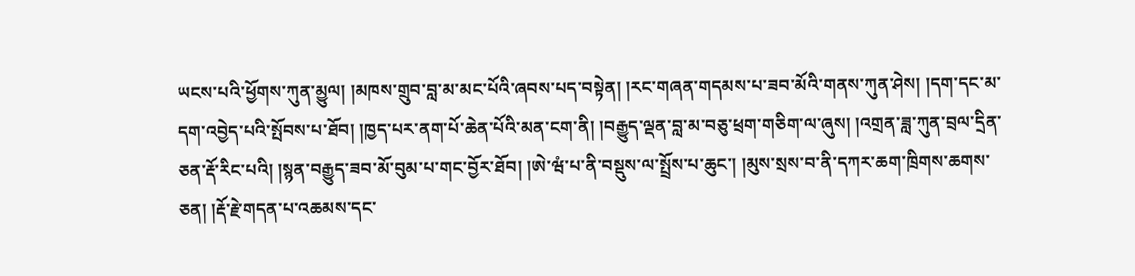ཡངས་པའི་ཕྱོགས་ཀུན་མྱུལ། །མཁས་གྲུབ་བླ་མ་མང་པོའི་ཞབས་པད་བསྟེན། །རང་གཞན་གདམས་པ་ཟབ་མོའི་གནས་ཀུན་ཤེས། །དག་དང་མ་དག་འབྱེད་པའི་སྤོབས་པ་ཐོབ། །ཁྱད་པར་ནག་པོ་ཆེན་པོའི་མན་ངག་ནི། །བརྒྱུད་ལྡན་བླ་མ་བཅུ་ཕྲག་གཅིག་ལ་ཞུས། །འགྲན་ཟླ་ཀུན་བྲལ་དྲིན་ཅན་རྡོ་རིང་པའི། །སྙན་བརྒྱུད་ཟབ་མོ་བུམ་པ་གང་བྱོར་ཐོབ། །ཨེ་ཝཾ་པ་ནི་བསྡུས་ལ་སྤྲོས་པ་ཆུང་། །མུས་སྲས་བ་ནི་དཀར་ཆག་ཁྲིགས་ཆགས་ཅན། །རྡོ་རྗེ་གདན་པ་འཆམས་དང་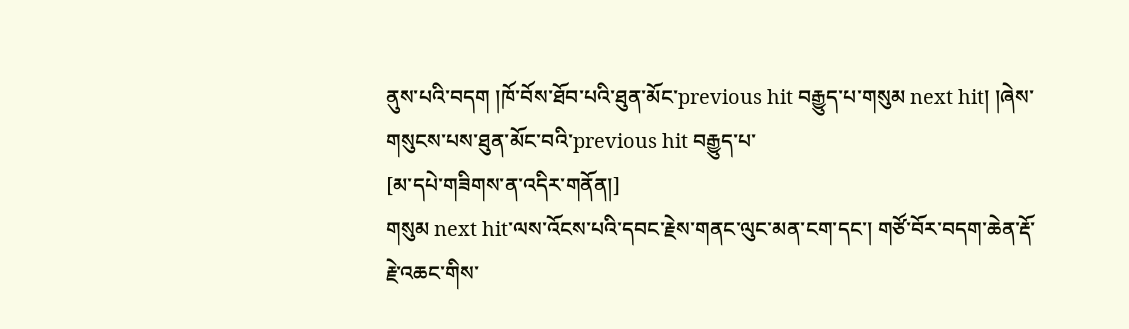ནུས་པའི་བདག །ཁོ་བོས་ཐོབ་པའི་ཐུན་མོང་previous hit བརྒྱུད་པ་གསུམ next hit། །ཞེས་གསུངས་པས་ཐུན་མོང་བའི་previous hit བརྒྱུད་པ་
[མ་དཔེ་གཟིགས་ན་འདིར་གནོན།]
གསུམ next hit་ལས་འོངས་པའི་དབང་རྗེས་གནང་ལུང་མན་ངག་དང་། གཙོ་བོར་བདག་ཆེན་རྡོ་རྗེ་འཆང་གིས་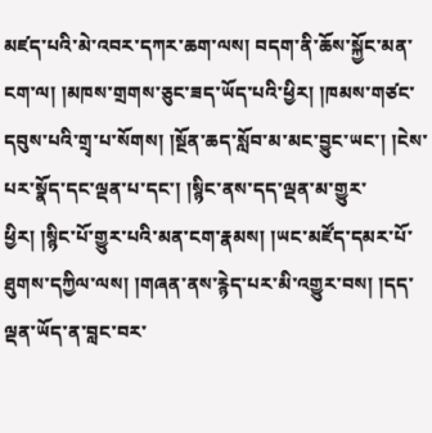མཛད་པའི་མེ་འབར་དཀར་ཆག་ལས། བདག་ནི་ཆོས་སྐྱོང་མན་ངག་ལ། །མཁས་གྲགས་ཅུང་ཟད་ཡོད་པའི་ཕྱིར། །ཁམས་གཙང་དབུས་པའི་གྲྭ་པ་སོགས། །སྔོན་ཆད་སློབ་མ་མང་བྱུང་ཡང་། །ངེས་པར་སྣོད་དང་ལྡན་པ་དང་། །སྙིང་ནས་དད་ལྡན་མ་གྱུར་ཕྱིར། །སྙིང་པོ་གྱུར་པའི་མན་ངག་རྣམས། །ཡང་མཛོད་དམར་པོ་ཐུགས་དཀྱིལ་ལས། །གཞན་ནས་རྙེད་པར་མི་འགྱུར་བས། །དད་ལྡན་ཡོད་ན་བླང་བར་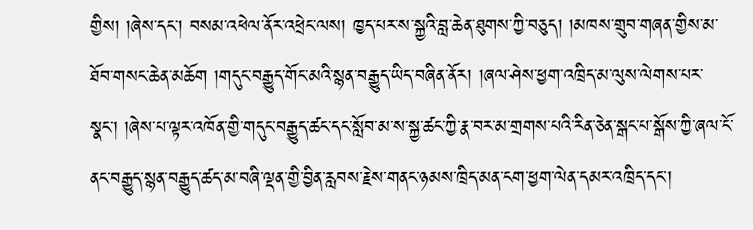གྱིས། །ཞེས་དང་། བསམ་འཕེལ་ནོར་འཕྲེང་ལས། ཁྱད་པར་ས་སྐྱའི་བླ་ཆེན་ཐུགས་ཀྱི་བཅུད། །མཁས་གྲུབ་གཞན་གྱིས་མ་ཐོབ་གསང་ཆེན་མཆོག །གདུང་བརྒྱུད་གོང་མའི་སྙན་བརྒྱུད་ཡིད་བཞིན་ནོར། །ཞལ་ཤེས་ཕྱག་འཁྲིད་མ་ལུས་ལེགས་པར་སྣང་། །ཞེས་པ་ལྟར་འཁོན་གྱི་གདུང་བརྒྱུད་ཚང་དང་སློབ་མ་ས་སྐྱ་ཚང་ཀྱི་རྣ་བར་མ་གྲགས་པའི་རིན་ཅེན་སྒང་པ་སྒོས་ཀྱི་ཞལ་ངོ་ནང་བརྒྱུད་སྙན་བརྒྱུད་ཚད་མ་བཞི་ལྡན་གྱི་བྱིན་རླབས་རྗེས་གནང་ཉམས་ཁྲིད་མན་ངག་ཕྱག་ལེན་དམར་འཁྲིད་དང་།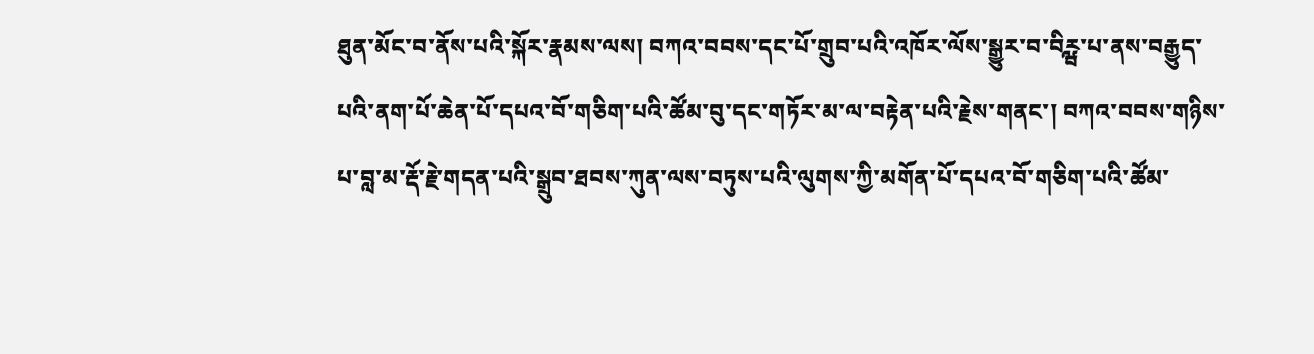ཐུན་མོང་བ་ནོས་པའི་སྐོར་རྣམས་ལས། བཀའ་བབས་དང་པོ་གྲུབ་པའི་འཁོར་ལོས་སྒྱུར་བ་བིཪྺ་པ་ནས་བརྒྱུད་པའི་ནག་པོ་ཆེན་པོ་དཔའ་བོ་གཅིག་པའི་ཚོམ་བུ་དང་གཏོར་མ་ལ་བརྟེན་པའི་རྗེས་གནང་། བཀའ་བབས་གཉིས་པ་བླ་མ་རྡོ་རྗེ་གདན་པའི་སྒྲུབ་ཐབས་ཀུན་ལས་བཏུས་པའི་ལུགས་ཀྱི་མགོན་པོ་དཔའ་བོ་གཅིག་པའི་ཚོམ་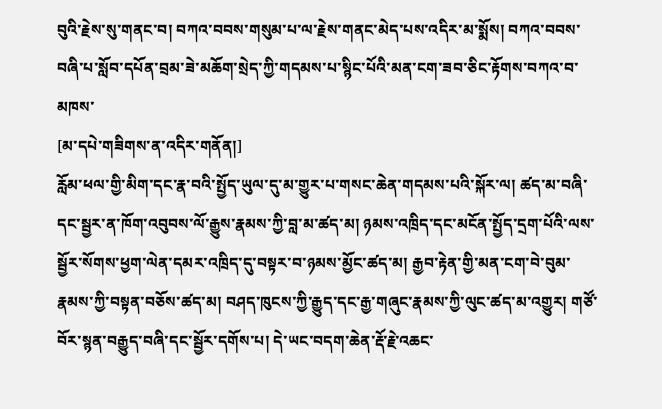བུའི་རྗེས་སུ་གནང་བ། བཀའ་བབས་གསུམ་པ་ལ་རྗེས་གནང་མེད་པས་འདིར་མ་སྨོས། བཀའ་བབས་བཞི་པ་སློབ་དཔོན་བྲམ་ཟེ་མཆོག་སྲེད་ཀྱི་གདམས་པ་སྙིང་པོའི་མན་ངག་ཟབ་ཅིང་རྟོགས་བཀའ་བ་མཁས་
[མ་དཔེ་གཟིགས་ན་འདིར་གནོན།]
རློམ་ཕལ་གྱི་མིག་དང་རྣ་བའི་སྤྱོད་ཡུལ་དུ་མ་གྱུར་པ་གསང་ཆེན་གདམས་པའི་སྐོར་ལ། ཚད་མ་བཞི་དང་སྦྱར་ན་ཁོག་འབུབས་ལོ་རྒྱུས་རྣམས་ཀྱི་བླ་མ་ཚད་མ། ཉམས་འཁྲིད་དང་མངོན་སྤྱོད་དྲག་པོའི་ལས་སྦྱོར་སོགས་ཕྱག་ལེན་དམར་འཁྲིད་དུ་བསྟར་བ་ཉམས་མྱོང་ཚད་མ། རྒྱབ་རྟེན་གྱི་མན་ངག་བེ་བུམ་རྣམས་ཀྱི་བསྟན་བཅོས་ཚད་མ། བཤད་ཁུངས་ཀྱི་རྒྱུད་དང་རྒྱ་གཞུང་རྣམས་ཀྱི་ལུང་ཚད་མ་འགྱུར། གཙོ་བོར་སྙན་བརྒྱུད་བཞི་དང་སྦྱོར་དགོས་པ། དེ་ཡང་བདག་ཆེན་རྡོ་རྗེ་འཆང་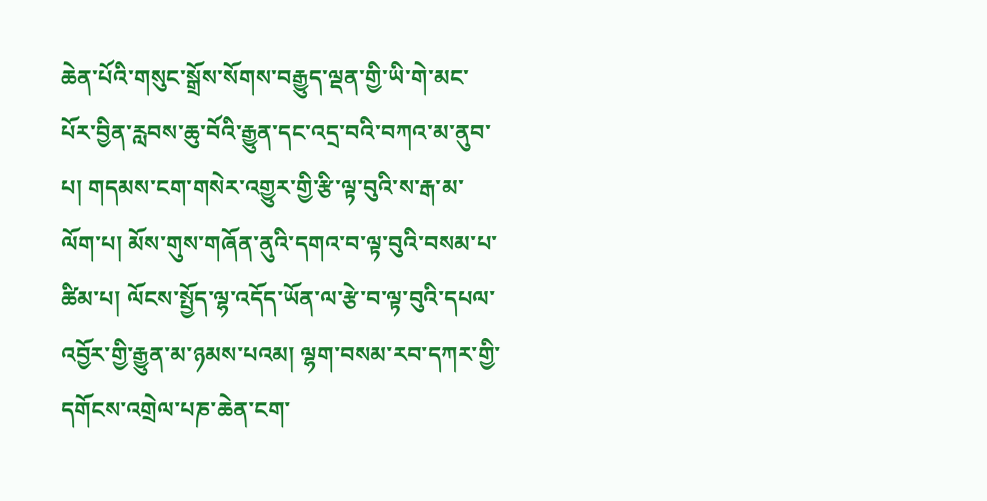ཆེན་པོའི་གསུང་སྒྲོས་སོགས་བརྒྱུད་ལྡན་གྱི་ཡི་གེ་མང་པོར་བྱིན་རླབས་ཆུ་བོའི་རྒྱུན་དང་འདྲ་བའི་བཀའ་མ་ནུབ་པ། གདམས་ངག་གསེར་འགྱུར་གྱི་རྩི་ལྟ་བུའི་ས་རྒ་མ་ལོག་པ། མོས་གུས་གཞོན་ནུའི་དགའ་བ་ལྟ་བུའི་བསམ་པ་ཚིམ་པ། ལོངས་སྤྱོད་ལྷ་འདོད་ཡོན་ལ་རྩེ་བ་ལྟ་བུའི་དཔལ་འབྱོར་གྱི་རྒྱུན་མ་ཉམས་པའམ། ལྷག་བསམ་རབ་དཀར་གྱི་དགོངས་འགྲེལ་པཎ་ཆེན་ངག་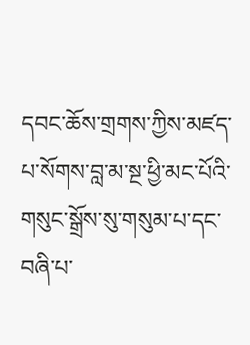དབང་ཆོས་གྲགས་ཀྱིས་མཛད་པ་སོགས་བླ་མ་སྔ་ཕྱི་མང་པོའི་གསུང་སྒྲོས་སུ་གསུམ་པ་དང་བཞི་པ་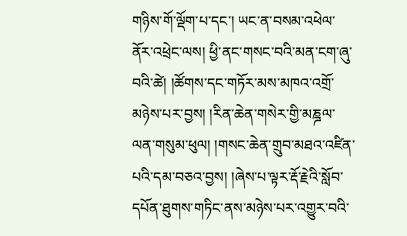གཉིས་གོ་ལྡོག་པ་དང་། ཡང་ན་བསམ་འཕེལ་ནོར་འཕྲེང་ལས། ཕྱི་ནང་གསང་བའི་མན་ངག་ཞུ་བའི་ཚེ། །ཚོགས་དང་གཏོར་མས་མཁའ་འགྲོ་མཉེས་པར་བྱས། །རིན་ཆེན་གསེར་གྱི་མཎྜལ་ལན་གསུམ་ཕུལ། །གསང་ཆེན་གྲུབ་མཐའ་འཛིན་པའི་དམ་བཅའ་བྱས། །ཞེས་པ་ལྟར་རྡོ་རྗེའི་སློབ་དཔོན་ཐུགས་གཏིང་ནས་མཉེས་པར་འགྱུར་བའི་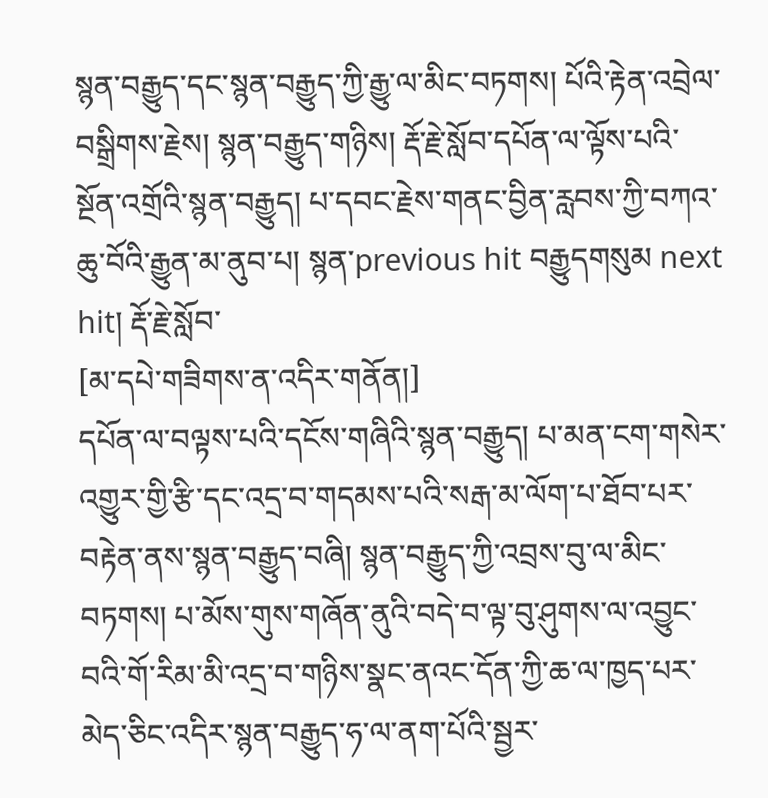སྙན་བརྒྱུད་དང་སྙན་བརྒྱུད་ཀྱི་རྒྱུ་ལ་མིང་བཏགས། པོའི་རྟེན་འབྲེལ་བསྒྲིགས་རྗེས། སྙན་བརྒྱུད་གཉིས། རྡོ་རྗེ་སློབ་དཔོན་ལ་ལྟོས་པའི་སྔོན་འགྲོའི་སྙན་བརྒྱུད། པ་དབང་རྗེས་གནང་བྱིན་རླབས་ཀྱི་བཀའ་ཆུ་བོའི་རྒྱུན་མ་ནུབ་པ། སྙན་previous hit བརྒྱུདགསུམ next hit། རྡོ་རྗེ་སློབ་
[མ་དཔེ་གཟིགས་ན་འདིར་གནོན།]
དཔོན་ལ་བལྟས་པའི་དངོས་གཞིའི་སྙན་བརྒྱུད། པ་མན་ངག་གསེར་འགྱུར་གྱི་རྩི་དང་འདྲ་བ་གདམས་པའི་སརྒ་མ་ལོག་པ་ཐོབ་པར་བརྟེན་ནས་སྙན་བརྒྱུད་བཞི། སྙན་བརྒྱུད་ཀྱི་འབྲས་བུ་ལ་མིང་བཏགས། པ་མོས་གུས་གཞོན་ནུའི་བདེ་བ་ལྟ་བུ་ཤུགས་ལ་འབྱུང་བའི་གོ་རིམ་མི་འདྲ་བ་གཉིས་སྣང་ནའང་དོན་ཀྱི་ཆ་ལ་ཁྱད་པར་མེད་ཅིང་འདིར་སྙན་བརྒྱུད་ཧ་ལ་ནག་པོའི་སྦྱར་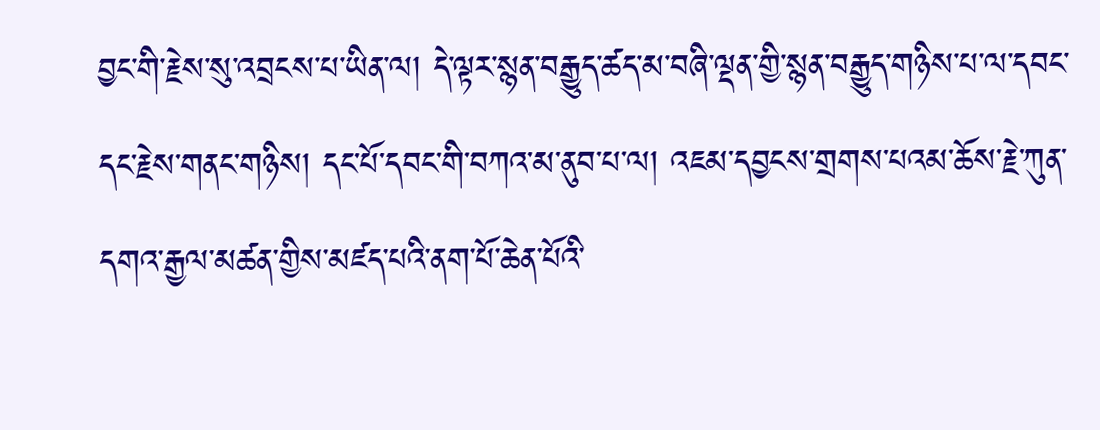བྱང་གི་རྗེས་སུ་འབྲངས་པ་ཡིན་ལ། དེ་ལྟར་སྙན་བརྒྱུད་ཚད་མ་བཞི་ལྡན་གྱི་སྙན་བརྒྱུད་གཉིས་པ་ལ་དབང་དང་རྗེས་གནང་གཉིས། དང་པོ་དབང་གི་བཀའ་མ་ནུབ་པ་ལ། འཇམ་དབྱངས་གྲགས་པའམ་ཆོས་རྗེ་ཀུན་དགའ་རྒྱལ་མཚན་གྱིས་མཛད་པའི་ནག་པོ་ཆེན་པོའི་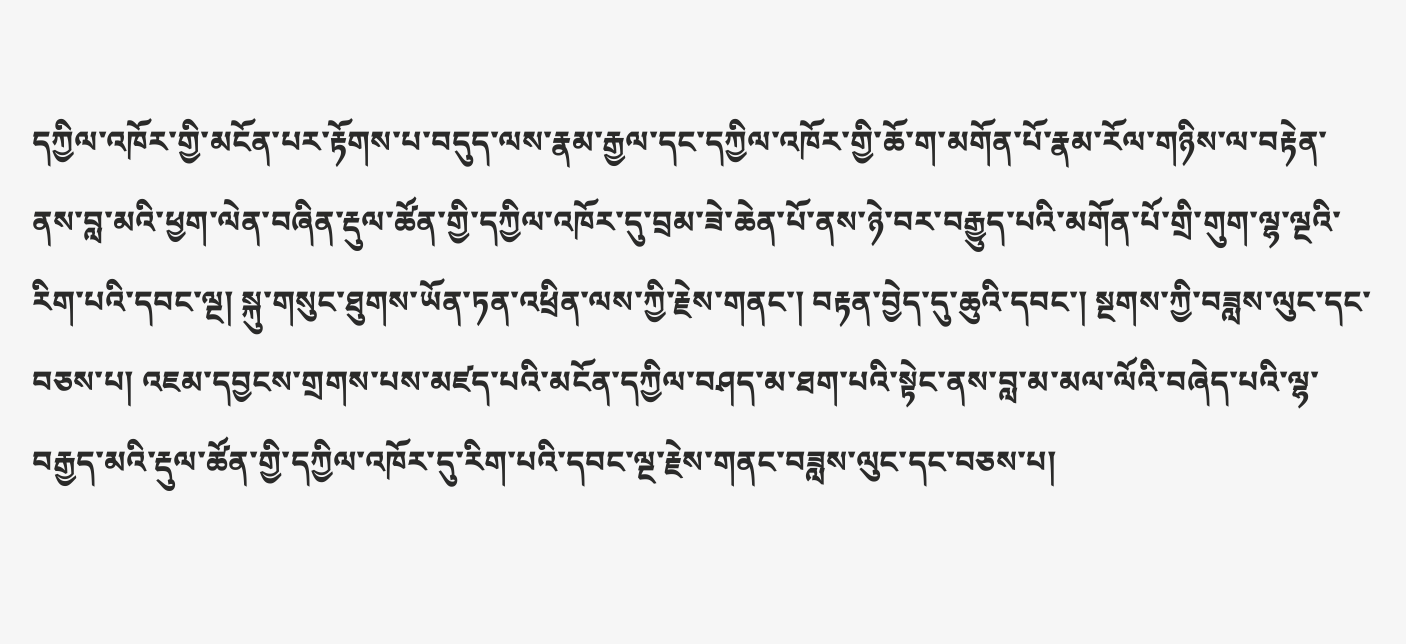དཀྱིལ་འཁོར་གྱི་མངོན་པར་རྟོགས་པ་བདུད་ལས་རྣམ་རྒྱལ་དང་དཀྱིལ་འཁོར་གྱི་ཆོ་ག་མགོན་པོ་རྣམ་རོལ་གཉིས་ལ་བརྟེན་ནས་བླ་མའི་ཕྱག་ལེན་བཞིན་རྡུལ་ཚོན་གྱི་དཀྱིལ་འཁོར་དུ་བྲམ་ཟེ་ཆེན་པོ་ནས་ཉེ་བར་བརྒྱུད་པའི་མགོན་པོ་གྲི་གུག་ལྷ་ལྔའི་རིག་པའི་དབང་ལྔ། སྐུ་གསུང་ཐུགས་ཡོན་ཏན་འཕྲིན་ལས་ཀྱི་རྗེས་གནང་། བརྟན་བྱེད་དུ་ཆུའི་དབང་། སྔགས་ཀྱི་བཟླས་ལུང་དང་བཅས་པ། འཇམ་དབྱངས་གྲགས་པས་མཛད་པའི་མངོན་དཀྱིལ་བཤད་མ་ཐག་པའི་སྟེང་ནས་བླ་མ་མལ་ལོའི་བཞེད་པའི་ལྷ་བརྒྱད་མའི་རྡུལ་ཚོན་གྱི་དཀྱིལ་འཁོར་དུ་རིག་པའི་དབང་ལྔ་རྗེས་གནང་བཟླས་ལུང་དང་བཅས་པ།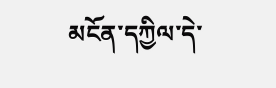མངོན་དཀྱིལ་དེ་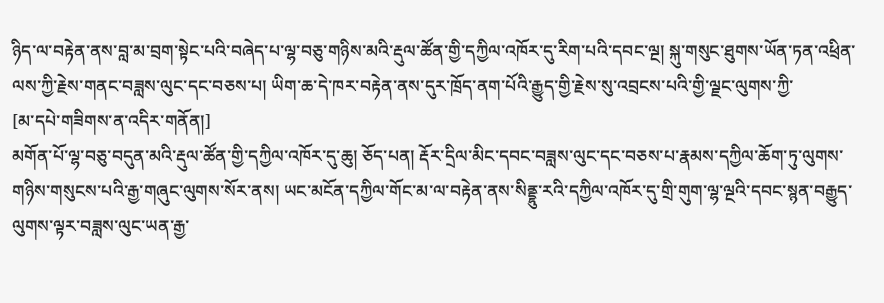ཉིད་ལ་བརྟེན་ནས་བླ་མ་བྲག་སྟེང་པའི་བཞེད་པ་ལྷ་བཅུ་གཉིས་མའི་རྡུལ་ཚོན་གྱི་དཀྱིལ་འཁོར་དུ་རིག་པའི་དབང་ལྔ། སྐུ་གསུང་ཐུགས་ཡོན་ཏན་འཕྲིན་ལས་ཀྱི་རྗེས་གནང་བཟླས་ལུང་དང་བཅས་པ། ཡིག་ཆ་དེ་ཁར་བརྟེན་ནས་དུར་ཁྲོད་ནག་པོའི་རྒྱུད་གྱི་རྗེས་སུ་འབྲངས་པའི་གྱི་ལྗང་ལུགས་ཀྱི་
[མ་དཔེ་གཟིགས་ན་འདིར་གནོན།]
མགོན་པོ་ལྷ་བཅུ་བདུན་མའི་རྡུལ་ཚོན་གྱི་དཀྱིལ་འཁོར་དུ་ཆུ། ཅོད་པན། རྡོར་དྲིལ་མིང་དབང་བཟླས་ལུང་དང་བཅས་པ་རྣམས་དཀྱིལ་ཆོག་ཏུ་ལུགས་གཉིས་གསུངས་པའི་རྒྱ་གཞུང་ལུགས་སོར་ནས། ཡང་མངོན་དཀྱིལ་གོང་མ་ལ་བརྟེན་ནས་སིནྡྷུ་རའི་དཀྱིལ་འཁོར་དུ་གྲི་གུག་ལྷ་ལྔའི་དབང་སྙན་བརྒྱུད་ལུགས་ལྟར་བཟླས་ལུང་ཡན་རྒྱ་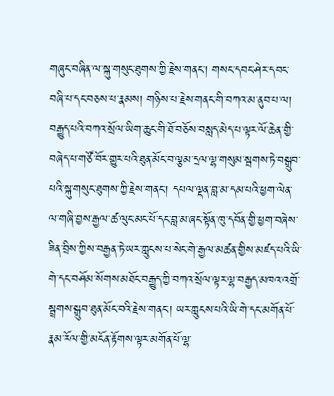གཞུང་བཞིན་ལ་སྐུ་གསུང་ཐུགས་ཀྱི་རྗེས་གནང་། གསང་དབང་ཤེར་དབང་བཞི་པ་དང་བཅས་པ་རྣམས། གཉིས་པ་རྗེས་གནང་གི་བཀའ་མ་ནུབ་པ་ལ། བརྒྱུད་པའི་བཀའ་སྲོལ་ཡིག་ཆུང་གི་ཐོ་བཅོས་བསླད་མེད་པ་ལྟར་ལོ་ཆེན་གྱི་བཞེད་པ་གཙོ་བོར་གྱུར་པའི་ཐུན་མོང་བ་ལྕམ་དྲལ་ལྷ་གསུམ་སྦགས་ཏེ་བསྒྲུབ་པའི་སྐུ་གསུང་ཐུགས་ཀྱི་རྗེས་གནང་། དཔལ་ལྡན་བླ་མ་དམ་པའི་ཕྱག་ལེན་ལ་གཞི་བྱས་རྒྱལ་ཚ་ལུང་མང་པོ་དང་བླ་མ་ཞང་སྟོན་ཁུ་དབོན་གྱི་ཕྱག་བཞེས་ཟིན་བྲིས་ཀྱིས་བརྒྱན་ཏེ་ཡར་ཀླུངས་པ་སེང་གེ་རྒྱལ་མཚན་གྱིས་མཛད་པའི་ཡི་གེ་དང་བཤོམ་སོགས་མཐོང་བརྒྱུད་ཀྱི་བཀའ་སྲོལ་ལྟར་ལྷ་བརྒྱད་མཁའ་འགྲོ་སྦྲགས་སྒྲུབ་ཐུན་མོང་བའི་རྗེས་གནང་། ཡར་ཀླུངས་པའི་ཡི་གེ་དང་མགོན་པོ་རྣམ་རོལ་གྱི་མངོན་རྟོགས་ལྟར་མགོན་པོ་ལྷ་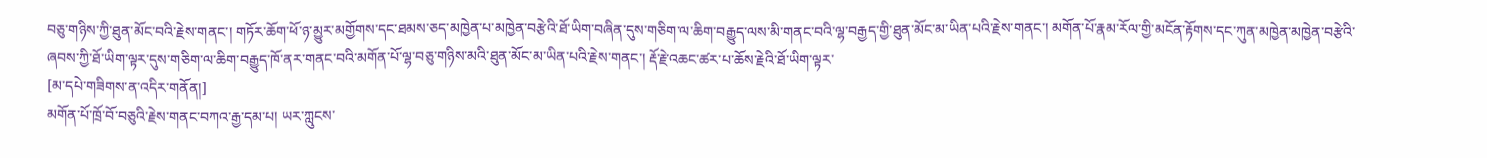བཅུ་གཉིས་ཀྱི་ཐུན་མོང་བའི་རྗེས་གནང་། གཏོར་ཆོག་ཕོ་ཉ་མྱུར་མགྱོགས་དང་ཐམས་ཅད་མཁྱེན་པ་མཁྱེན་བརྩེའི་ཐོ་ཡིག་བཞིན་དུས་གཅིག་ལ་ཆིག་བརྒྱུད་ལས་མི་གནང་བའི་ལྷ་བརྒྱད་གྱི་ཐུན་མོང་མ་ཡིན་པའི་རྗེས་གནང་། མགོན་པོ་རྣམ་རོལ་གྱི་མངོན་རྟོགས་དང་ཀུན་མཁྱེན་མཁྱེན་བརྩེའི་ཞབས་ཀྱི་ཐོ་ཡིག་ལྟར་དུས་གཅིག་ལ་ཆིག་བརྒྱུད་ཁོ་ནར་གནང་བའི་མགོན་པོ་ལྷ་བཅུ་གཉིས་མའི་ཐུན་མོང་མ་ཡིན་པའི་རྗེས་གནང་། རྡོ་རྗེ་འཆང་ཚར་པ་ཆོས་རྗེའི་ཐོ་ཡིག་ལྟར་
[མ་དཔེ་གཟིགས་ན་འདིར་གནོན།]
མགོན་པོ་ཁྲོ་བོ་བཅུའི་རྗེས་གནང་བཀའ་རྒྱ་དམ་པ། ཡར་ཀླུངས་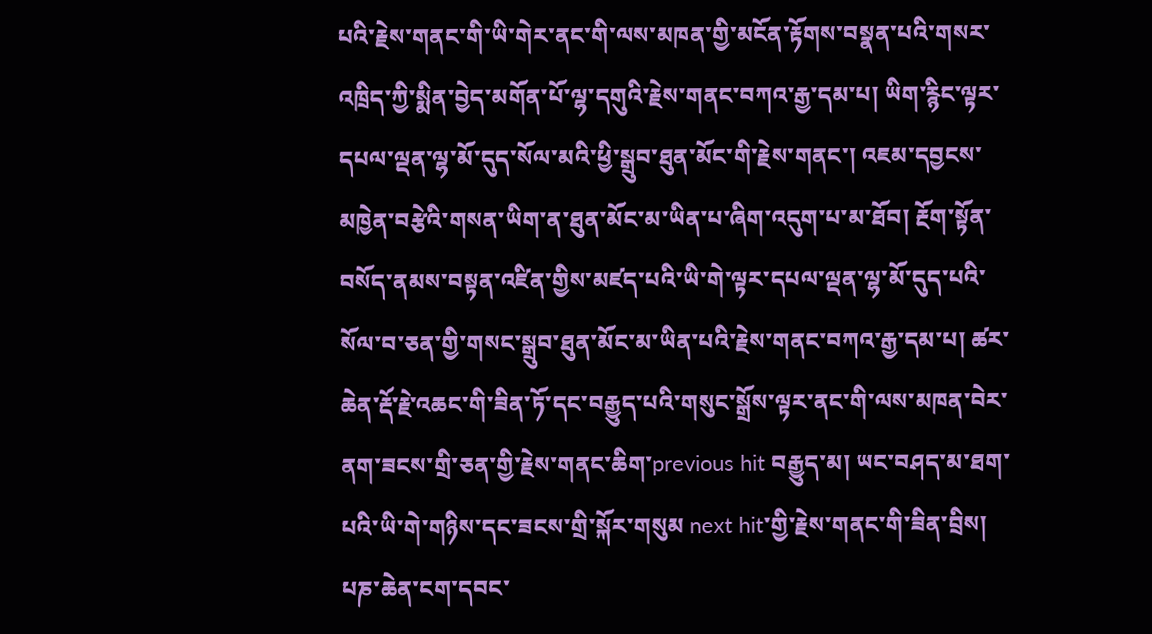པའི་རྗེས་གནང་གི་ཡི་གེར་ནང་གི་ལས་མཁན་གྱི་མངོན་རྟོགས་བསྣན་པའི་གསར་འཁྲིད་ཀྱི་སྨིན་བྱེད་མགོན་པོ་ལྷ་དགུའི་རྗེས་གནང་བཀའ་རྒྱ་དམ་པ། ཡིག་རྙིང་ལྟར་དཔལ་ལྡན་ལྷ་མོ་དུད་སོལ་མའི་ཕྱི་སྒྲུབ་ཐུན་མོང་གི་རྗེས་གནང་། འཇམ་དབྱངས་མཁྱེན་བརྩེའི་གསན་ཡིག་ན་ཐུན་མོང་མ་ཡིན་པ་ཞིག་འདུག་པ་མ་ཐོབ། རྔོག་སྟོན་བསོད་ནམས་བསྟན་འཛིན་གྱིས་མཛད་པའི་ཡི་གེ་ལྟར་དཔལ་ལྡན་ལྷ་མོ་དུད་པའི་སོལ་བ་ཅན་གྱི་གསང་སྒྲུབ་ཐུན་མོང་མ་ཡིན་པའི་རྗེས་གནང་བཀའ་རྒྱ་དམ་པ། ཚར་ཆེན་རྡོ་རྗེ་འཆང་གི་ཟིན་ཏོ་དང་བརྒྱུད་པའི་གསུང་སྒྲོས་ལྟར་ནང་གི་ལས་མཁན་བེར་ནག་ཟངས་གྲི་ཅན་གྱི་རྗེས་གནང་ཆིག་previous hit བརྒྱུད་མ། ཡང་བཤད་མ་ཐག་པའི་ཡི་གེ་གཉིས་དང་ཟངས་གྲི་སྐོར་གསུམ next hit་གྱི་རྗེས་གནང་གི་ཟིན་བྲིས། པཎ་ཆེན་ངག་དབང་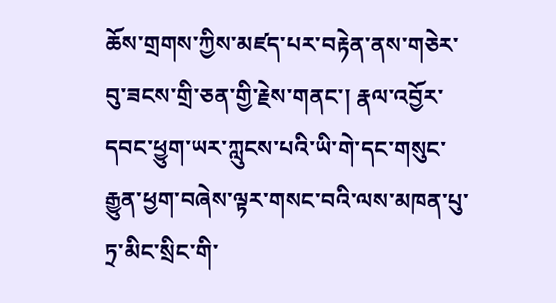ཆོས་གྲགས་ཀྱིས་མཛད་པར་བརྟེན་ནས་གཅེར་བུ་ཟངས་གྲི་ཅན་གྱི་རྗེས་གནང་། རྣལ་འབྱོར་དབང་ཕྱུག་ཡར་ཀླུངས་པའི་ཡི་གེ་དང་གསུང་རྒྱུན་ཕྱག་བཞེས་ལྟར་གསང་བའི་ལས་མཁན་པུ་ཏྲ་མིང་སྲིང་གི་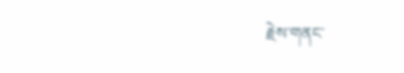རྗེས་གནང་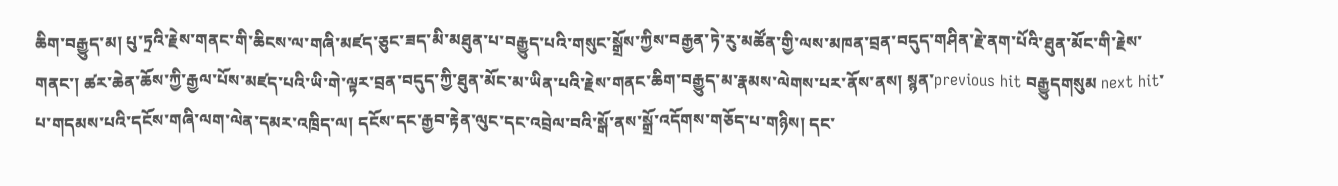ཆིག་བརྒྱུད་མ། པུ་ཏྲའི་རྗེས་གནང་གི་ཆིངས་ལ་གཞི་མཛད་ཅུང་ཟད་མི་མཐུན་པ་བརྒྱུད་པའི་གསུང་སྒྲོས་ཀྱིས་བརྒྱན་ཏེ་རུ་མཚོན་གྱི་ལས་མཁན་བྲན་བདུད་གཤིན་རྗེ་ནག་པོའི་ཐུན་མོང་གི་རྗེས་གནང་། ཚར་ཆེན་ཆོས་ཀྱི་རྒྱལ་པོས་མཛད་པའི་ཡི་གེ་ལྟར་བྲན་བདུད་ཀྱི་ཐུན་མོང་མ་ཡིན་པའི་རྗེས་གནང་ཆིག་བརྒྱུད་མ་རྣམས་ལེགས་པར་ནོས་ནས། སྙན་previous hit བརྒྱུདགསུམ next hit་པ་གདམས་པའི་དངོས་གཞི་ལག་ལེན་དམར་འཁྲིད་ལ། དངོས་དང་རྒྱབ་རྟེན་ལུང་དང་འབྲེལ་བའི་སྒོ་ནས་སྒྲོ་འདོགས་གཅོད་པ་གཉིས། དང་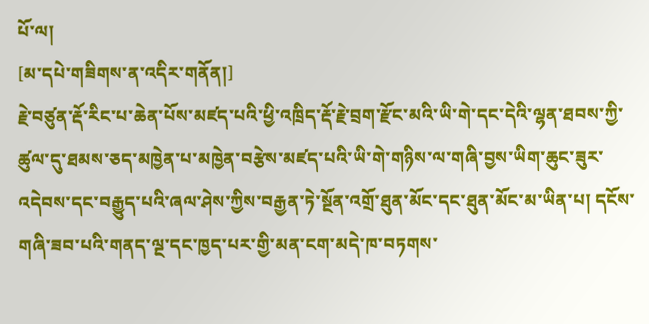པོ་ལ།
[མ་དཔེ་གཟིགས་ན་འདིར་གནོན།]
རྗེ་བཙུན་རྡོ་རིང་པ་ཆེན་པོས་མཛད་པའི་ཕྱི་འཁྲིད་རྡོ་རྗེ་བྲག་རྫོང་མའི་ཡི་གེ་དང་དེའི་ལྷན་ཐབས་ཀྱི་ཚུལ་དུ་ཐམས་ཅད་མཁྱེན་པ་མཁྱེན་བརྩེས་མཛད་པའི་ཡི་གེ་གཉིས་ལ་གཞི་བྱས་ཡིག་ཆུང་ཟུར་འདེབས་དང་བརྒྱུད་པའི་ཞལ་ཤེས་ཀྱིས་བརྒྱན་ཏེ་སྔོན་འགྲོ་ཐུན་མོང་དང་ཐུན་མོང་མ་ཡིན་པ། དངོས་གཞི་ཟབ་པའི་གནད་ལྔ་དང་ཁྱད་པར་གྱི་མན་ངག་མདེ་ཁ་བཏགས་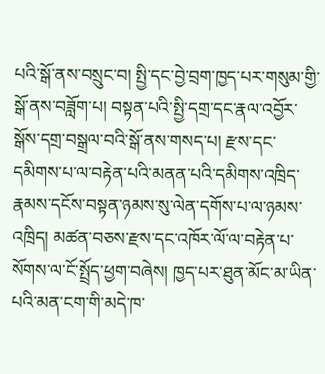པའི་སྒོ་ནས་བསྲུང་བ། སྤྱི་དང་བྱེ་བྲག་ཁྱད་པར་གསུམ་གྱི་སྒོ་ནས་བཟློག་པ། བསྟན་པའི་སྤྱི་དགྲ་དང་རྣལ་འབྱོར་སྒོས་དགྲ་བསྒྲལ་བའི་སྒོ་ནས་གསད་པ། རྫས་དང་དམིགས་པ་ལ་བརྟེན་པའི་མནན་པའི་དམིགས་འཁྲིད་རྣམས་དངོས་བསྟན་ཉམས་སུ་ལེན་དགོས་པ་ལ་ཉམས་འཁྲིད། མཚན་བཅས་རྫས་དང་འཁོར་ལོ་ལ་བརྟེན་པ་སོགས་ལ་ངོ་སྤྲོད་ཕྱག་བཞེས། ཁྱད་པར་ཐུན་མོང་མ་ཡིན་པའི་མན་ངག་གི་མདེ་ཁ་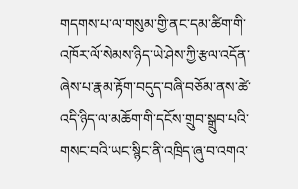གདགས་པ་ལ་གསུམ་གྱི་ནང་དམ་ཚིག་གི་འཁོར་ལོ་སེམས་ཉིད་ཡེ་ཤེས་ཀྱི་རྩལ་འདོན་ཞེས་པ་རྣམ་རྟོག་བདུད་བཞི་བཅོམ་ནས་ཚེ་འདི་ཉིད་ལ་མཆོག་གི་དངོས་གྲུབ་སྒྲུབ་པའི་གསང་བའི་ཡང་སྙིང་ནི་འཁྲིད་ཞུ་བ་འགའ་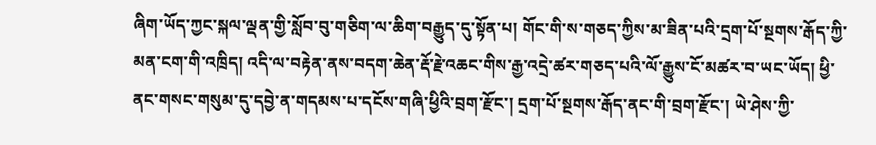ཞིག་ཡོད་ཀྱང་སྐལ་ལྡན་གྱི་སློབ་བུ་གཅིག་ལ་ཆིག་བརྒྱུད་དུ་སྟོན་པ། གོང་གི་ས་གཅད་ཀྱིས་མ་ཟིན་པའི་དྲག་པོ་སྔགས་རྒོད་ཀྱི་མན་ངག་གི་འཁྲིད། འདི་ལ་བརྟེན་ནས་བདག་ཆེན་རྡོ་རྗེ་འཆང་གིས་རྒྱ་འདྲེ་ཚར་གཅད་པའི་ལོ་རྒྱུས་ངོ་མཚར་བ་ཡང་ཡོད། ཕྱི་ནང་གསང་གསུམ་དུ་དབྱེ་ན་གདམས་པ་དངོས་གཞི་ཕྱིའི་བྲག་རྫོང་། དྲག་པོ་སྔགས་རྒོད་ནང་གི་བྲག་རྫོང་། ཡེ་ཤེས་ཀྱི་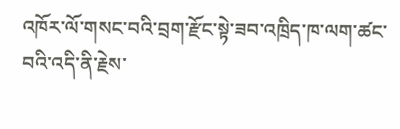འཁོར་ལོ་གསང་བའི་བྲག་རྫོང་སྟེ་ཟབ་འཁྲིད་ཁ་ལག་ཚང་བའི་འདི་ནི་རྗེས་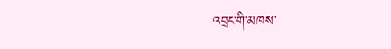འབྲང་གི་མཁས་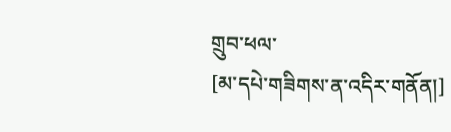གྲུབ་ཕལ་
[མ་དཔེ་གཟིགས་ན་འདིར་གནོན།]